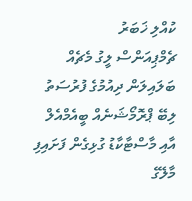ކުއްލި ޚަބަރު
ޗެމްޕިއަންސް ލީގު މެޗެއް ބަލައިލަން ދިއުމުގެ ފުރުސަތު ލިބޭ ޕްރޮމޯޝަނެއް ބީއެމްއެލް އާއި މާސްޓާކާޑު ގުޅިގެން ފަށައިފި
މާލޭގެ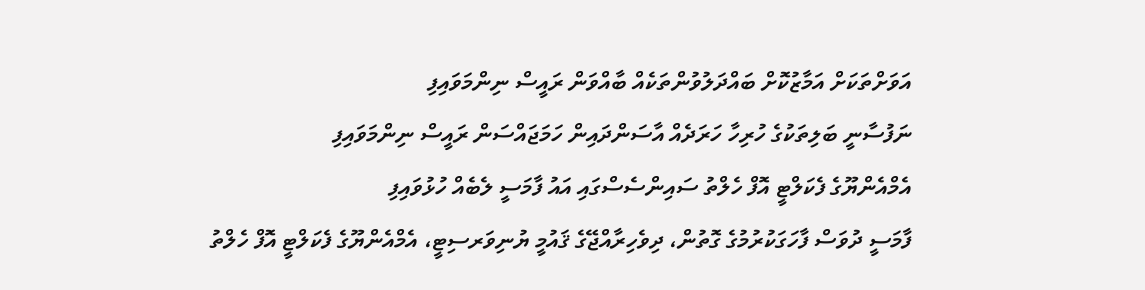އަވަށްތަކަށް އަމާޒުކޮށް ބައްދަލުވުންތަކެއް ބާއްވަން ރައީސް ނިންމަވައިފި
ނަފުސާނީ ބަލިތަކުގެ ހުރިހާ ހަރަދެއް އާސަންދައިން ހަމަޖައްސަން ރައީސް ނިންމަވައިފި
އެމްއެންޔޫގެ ފެކަލްޓީ އޮފް ހެލްތު ސައިންސެސްގައި އައު ފާމަސީ ލެބެއް ހުޅުވައިފި
ފާމަސީ ދުވަސް ފާހަގަކުރުމުގެ ގޮތުން، ދިވެހިރާއްޖޭގެ ޤައުމީ ޔުނިވަރސިޓީ، އެމްއެންޔޫގެ ފެކަލްޓީ އޮފް ހެލްތު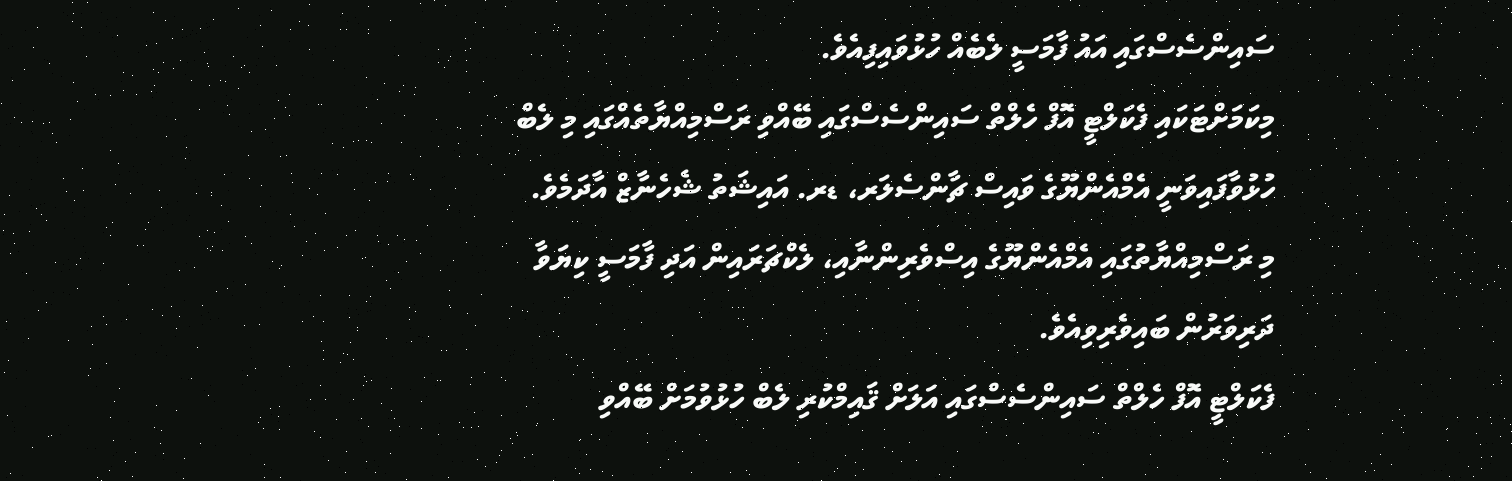ސައިންސެސްގައި އައު ފާމަސީ ލެބެއް ހުޅުވައިފިއެވެ.
މިކަމަށްޓަކައި ފެކަލްޓީ އޮފް ހެލްތް ސައިންސެސްގައި ބޭއްވި ރަސްމިއްޔާތެއްގައި މި ލެބް ހުޅުވާފައިވަނީ އެމްއެންޔޫގެ ވައިސް ޗާންސެލަރ، ޑރ. އައިޝަތު ޝެހެނާޒް އާދަމެވެ.
މި ރަސްމިއްޔާތުގައި އެމްއެންޔޫގެ އިސްވެރިންނާއި، ލެކްޗަރައިން އަދި ފާމަސީ ކިޔަވާ ދަރިވަރުން ބައިވެރިވިއެވެ.
ފެކަލްޓީ އޮފް ހެލްތް ސައިންސެސްގައި އަލަށް ޤައިމްކުރި ލެބް ހުޅުވުމަށް ބޭއްވި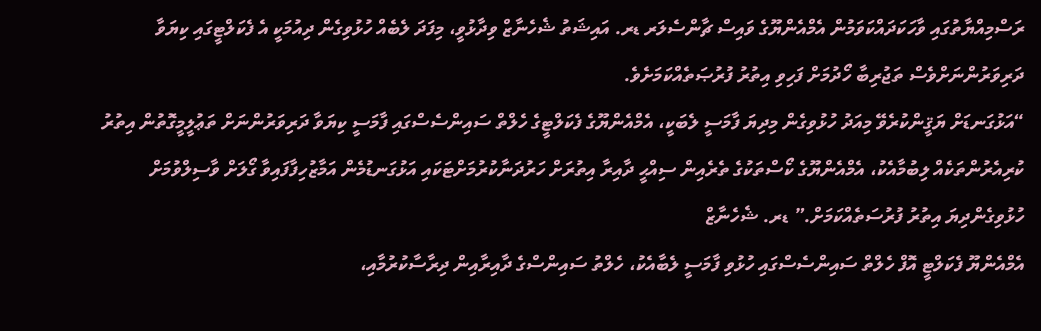ރަސްމިއްޔާތުގައި ވާހަކަދައްކަވަމުން އެމްއެންޔޫގެ ވައިސް ޗާންސެލަރ ޑރ. އައިޝަތު ޝެހެނާޒް ވިދާޅުވީ، މިފަދަ ލެބެއް ހުޅުވިގެން ދިއުމަކީ އެ ފެކަލްޓީގައި ކިޔަވާ ދަރިވަރުންނަށްވެސް ތަޖުރިބާ ހޯދުމަށް ފަހިވި އިތުރު ފުރުޞަތެއްކަމަށެވެ.
“އަޅުގަނޑަށް ޔަޤީންކުރެވޭ މިއަދު ހުޅުވިގެން މިދިޔަ ފާމަސީ ލެބަކީ، އެމްއެންޔޫގެ ފެކަލްޓީގެ ހެލްތް ސައިންސެސްގައި ފާމަސީ ކިޔަވާ ދަރިވަރުންނަށް ތަޢުލީމީގޮތުން އިތުރު ކުރިއެރުންތަކެއް ލިބުމާއެކު، އެމްއެންޔޫގެ ކޯސްތަކުގެ ތެރެއިން ސިއްޙީ ދާއިރާ އިތުރަށް ހަރުދަނާކުރުމަށްޓަކައި އަޅުގަނޑުމެން އަމާޒުހިފާފައިވާ ގޯލަށް ވާސިލްވުމަށް ހުޅުވިގެންދިޔަ އިތުރު ފުރުސަތެއްކަމަށް.” ޑރ. ޝެހެނާޒް
އެމްއެންޔޫ ފެކަލްޓީ އޮފް ހެލްތް ސައިންސެސްގައި ހުޅުވި ފާމަސީ ލެބާއެކު، ހެލްތު ސައިންސްގެ ދާއިރާއިން ދިރާސާކުރުމާއި،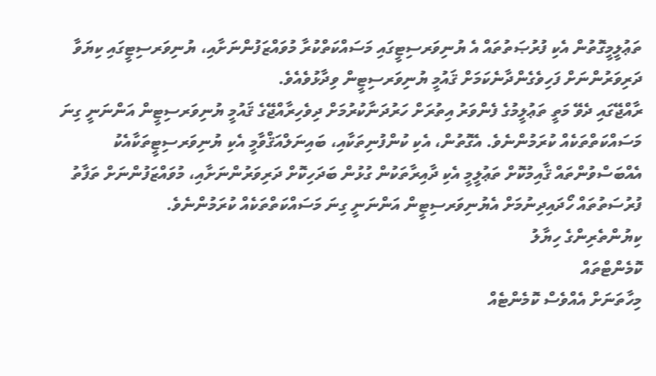ތަޢުލީމީގޮތުން އެކި ފުރުޞަތުތައް އެ ޔުނިވަރސިޓީގައި މަސައްކަތްކުރާ މުވައްޒަފުންނަށާއި، ޔުނިވަރސިޓީގައި ކިޔަވާ ދަރިވަރުންނަށް ފަހިވެގެންދާނެކަމަށް ޤައުމީ ޔުނިވަރސިޓީން ވިދާޅުވެއެވެ.
ރާއްޖޭގައި ދެވޭ މަތީ ތަޢުލީމުގެ ފެންވަރު އިތުރަށް ހަރުދަނާކުރުމަށް ދިވެހިރާއްޖޭގެ ޤައުމީ ޔުނިވަރސިޓީން އަންނަނީ ގިނަ މަސައްކަތްތަކެއް ކުރަމުންނެވެ. އެގޮތުން، އެކި ކުންފުނިތަކާއި، ބައިނަލްއަޤްވާމީ އެކި ޔުނިވަރސިޓީތަކާއެކު އެއްބަސްވުންތައް ޤާއިމުކޮށް ތަޢުލީމީ އެކި ދާއިރާތަކުން ގުޅުން ބަދަހިކޮށް ދަރިވަރުންނަށާއި، މުވައްޒަފުންނަށް ތަފާތު ފުރުސަތުތައް ހޯދައިދިނުމަށް އެޔުނިވަރސިޓީން އަންނަނީ ގިނަ މަސައްކަތްތަކެއް ކުރަމުންނެވެ.
ކިޔުންތެރިންގެ ހިޔާލު
ކޮމެންޓްތައް
މިހާތަނަށް އެއްވެސް ކޮމެންޓެއް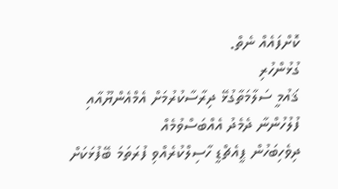ކޮށްފައެއް ނެތް.
ގުޅުންހުރި
ޤައުމީ ސަލާމަތާގުޅޭ ދިރާސާކުރުމަށް އެމްއެންޔޫއާއި ފުލުހުންނާ ދެމެދު އެއްބަސްވުމެއް
ދިވެހިބަހުން ޕީއެޗްޑީ ހާސިލްކުރެއްވި ފުރަތަމަ ބޭފުޅަކަށް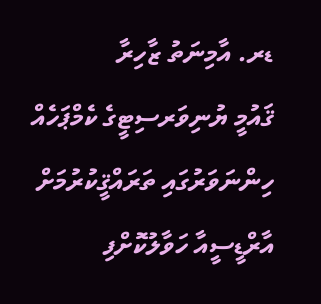ޑރ. އާމިނަތު ޒާހިރާ
ޤައުމީ ޔުނިވަރސިޓީގެ ކެމްޕަހެއް ހިންނަވަރުގައި ތަރައްޤީކުރުމަށް އާރްޑީސީއާ ހަވާލުކޮށްފި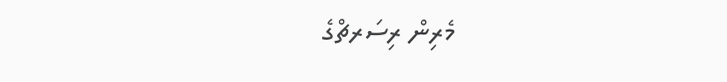މެރިން ރިސަރޗްގެ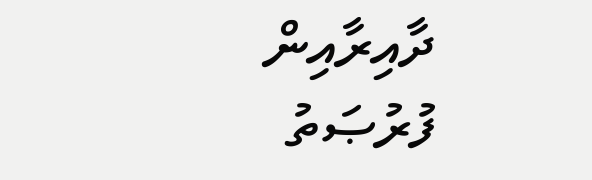ދާއިރާއިން ފުރުޞަތު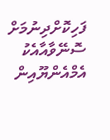ފަހިކޮށްދިނުމަށް ސޮނޭވާއާއެކު އެމްއެންޔޫއިން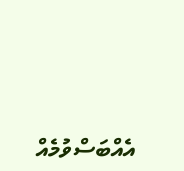އެއްބަސްވުމެއް